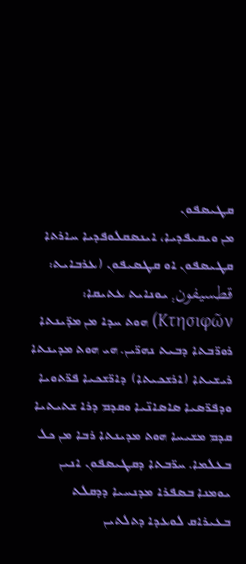ܩܛܝܣܦܘܢ
ܡܢ ܘܝܩܝܦܕܝܐ، ܐܝܢܣܩܠܘܦܕܝܐ ܚܐܪܬܐ
ܩܛܝܣܦܘܢ ܐܘ ܩܛܣܝܦܘܢ (ܥܪܒܐܝܬ: قطسيفون܄ ܝܘܢܐܝܬ ܥܬܝܩܐ: Κτησιφῶν) ܗܘܬ ܚܕܐ ܡܢ ܡܕ̈ܝܢܬܐ ܪܘܪ̈ܒܬܐ ܕܒܝܬ ܢܗܪ̈ܝܢ. ܗܝ ܗܘܬ ܡܕܝܢܬܐ ܪܝܫܝܬܐ (ܐܪܫܟܝܬܐ) ܕܐܪ̈ܫܟܝܐ ܦܪ̈ܬܘܝܐ ܘܕܦܪ̈ܣܝܐ ܣܐܣܐܢ̈ܝܐ ܘܩܕܡ ܕܪܐ ܫܬܝܬܝܐ ܩܕܡ ܡܫܝܚܐ ܗܘܬ ܡܕܝܢܬܐ ܪܒܐ ܡܢ ܟܠ ܒܥܠܡܐ. ܚܪ̈ܒܬܐ ܕܩܛܝܣܦܘܢ ܐܢܝܢ ܝܘܡܢܐ ܒܣܦܪܐ ܡܕܢܚܝܐ ܕܕܩܠܬ ܒܥܝܪܐܩ ܠܘܥܕܐ ܕܬܠܬܝܢ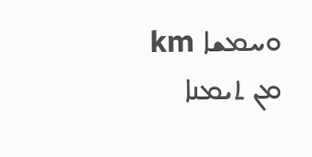ܘܚܡܫܐ km ܡܢ ܬܝܡܢܐ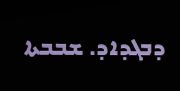ܕܒܓܕܐܕ. ܫܒܒܬܐ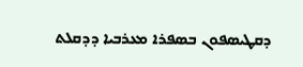ܕܩܛܝܣܦܘܢ ܒܣܦܪܐ ܡܥܪܒܝܐ ܕܕܩܠܬ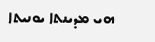ܗܝ ܡܕܝܢܬܐ ܝܘܢܝܬܐ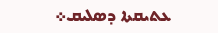ܥܬܝܩܬܐ ܕܣܠܝܩ܀